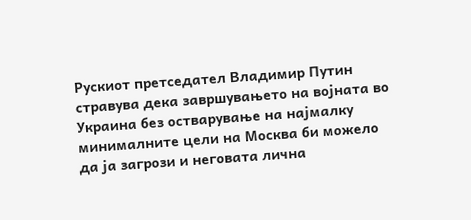Рускиот претседател Владимир Путин стравува дека завршувањето на војната во Украина без остварување на најмалку минималните цели на Москва би можело да ја загрози и неговата лична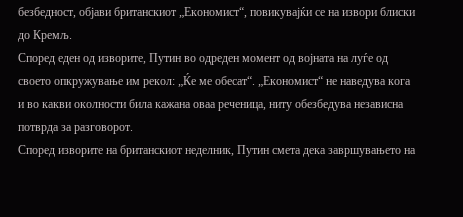безбедност, објави британскиот „Економист“, повикувајќи се на извори блиски до Кремљ.
Според еден од изворите, Путин во одреден момент од војната на луѓе од своето опкружување им рекол: „Ќе ме обесат“. „Економист“ не наведува кога и во какви околности била кажана оваа реченица, ниту обезбедува независна потврда за разговорот.
Според изворите на британскиот неделник, Путин смета дека завршувањето на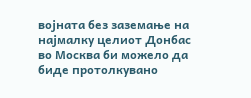војната без заземање на најмалку целиот Донбас во Москва би можело да биде протолкувано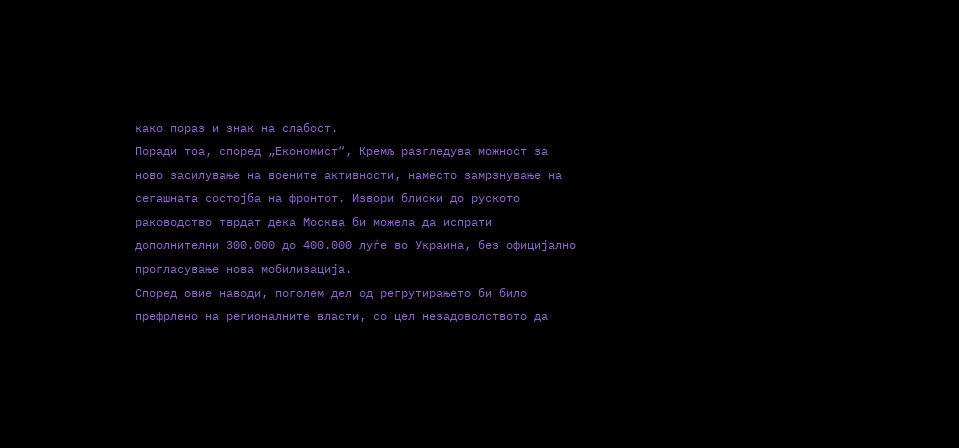како пораз и знак на слабост.
Поради тоа, според „Економист“, Кремљ разгледува можност за ново засилување на воените активности, наместо замрзнување на сегашната состојба на фронтот. Извори блиски до руското раководство тврдат дека Москва би можела да испрати дополнителни 300.000 до 400.000 луѓе во Украина, без официјално прогласување нова мобилизација.
Според овие наводи, поголем дел од регрутирањето би било префрлено на регионалните власти, со цел незадоволството да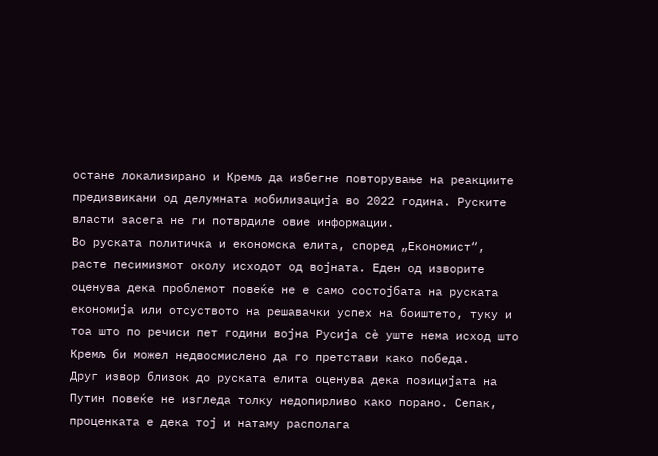остане локализирано и Кремљ да избегне повторување на реакциите предизвикани од делумната мобилизација во 2022 година. Руските власти засега не ги потврдиле овие информации.
Во руската политичка и економска елита, според „Економист“, расте песимизмот околу исходот од војната. Еден од изворите оценува дека проблемот повеќе не е само состојбата на руската економија или отсуството на решавачки успех на боиштето, туку и тоа што по речиси пет години војна Русија сè уште нема исход што Кремљ би можел недвосмислено да го претстави како победа.
Друг извор близок до руската елита оценува дека позицијата на Путин повеќе не изгледа толку недопирливо како порано. Сепак, проценката е дека тој и натаму располага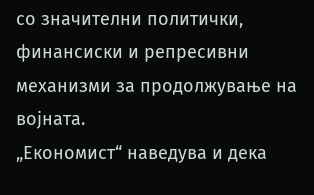со значителни политички, финансиски и репресивни механизми за продолжување на војната.
„Економист“ наведува и дека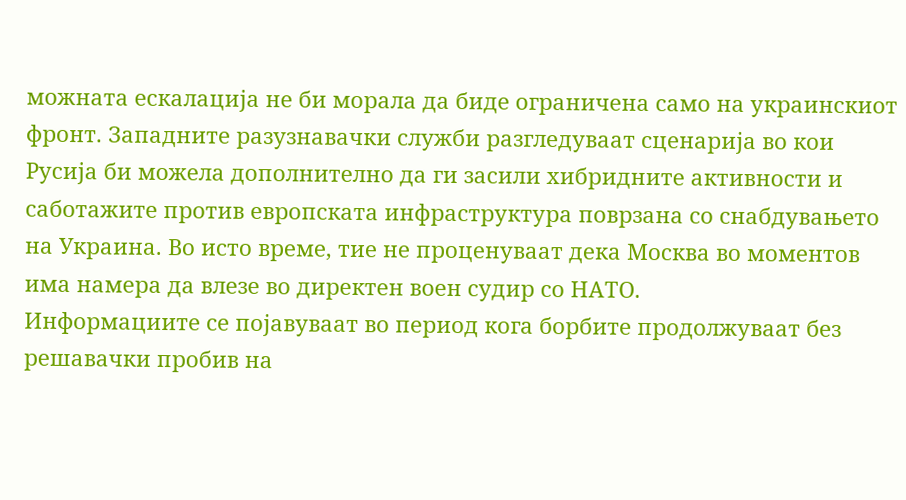можната ескалација не би морала да биде ограничена само на украинскиот фронт. Западните разузнавачки служби разгледуваат сценарија во кои Русија би можела дополнително да ги засили хибридните активности и саботажите против европската инфраструктура поврзана со снабдувањето на Украина. Во исто време, тие не проценуваат дека Москва во моментов има намера да влезе во директен воен судир со НАТО.
Информациите се појавуваат во период кога борбите продолжуваат без решавачки пробив на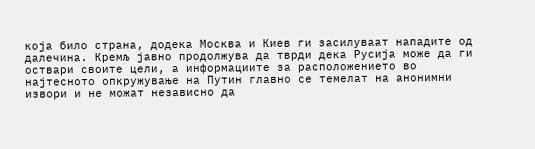која било страна, додека Москва и Киев ги засилуваат нападите од далечина. Кремљ јавно продолжува да тврди дека Русија може да ги оствари своите цели, а информациите за расположението во најтесното опкружување на Путин главно се темелат на анонимни извори и не можат независно да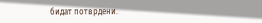бидат потврдени.